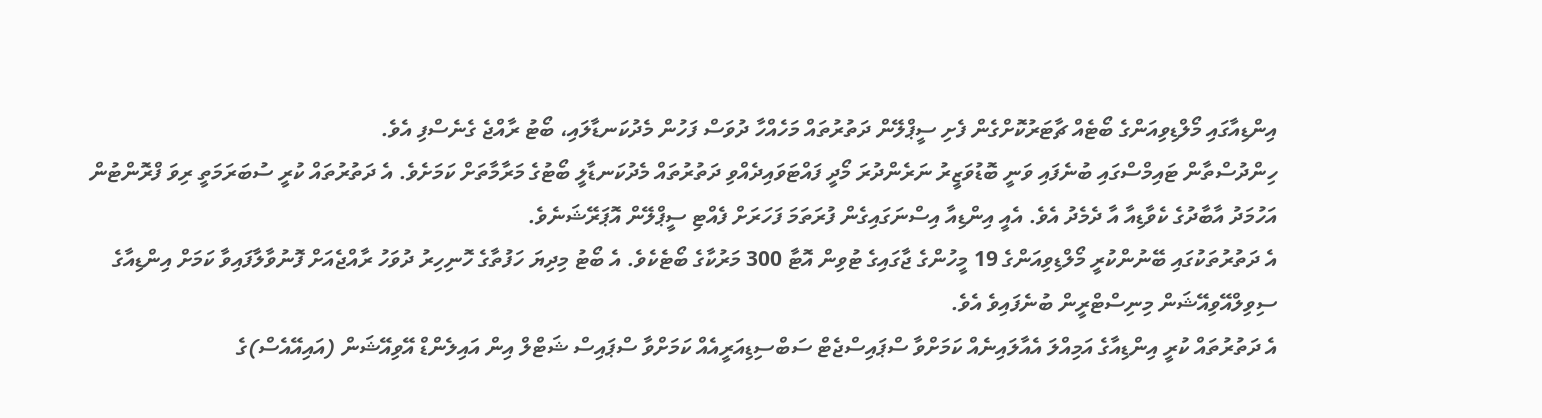އިންޑިއާގައި މޯލްޑިވިއަންގެ ބޯޓެއް ޗާޓަރުކޮށްގެން ފެށި ސީޕްލޭން ދަތުރުތައް މަހެއްހާ ދުވަސް ފަހުން މެދުކަނޑާލައި، ބޯޓު ރާއްޖެ ގެނެސްފި އެވެ.
ހިންދުސްތާން ޓައިމްސްގައި ބުނެފައި ވަނީ ބޮޑުވަޒީރު ނަރެންދުރަ މޯދީ ފައްޓަވައިދެއްވި ދަތުރުތައް މެދުކަނޑާލީ ބޯޓުގެ މަރާމާތަށް ކަމަށެވެ. އެ ދަތުރުތައް ކުރީ ސުބަރަމަތީ ރިވަ ފްރޮންޓުން އަހުމަދު އާބާދުގެ ކެވާޑިއާ އާ ދެމެދު އެވެ. އެއީ އިންޑިއާ އިސްނަގައިގެން ފުރަތަމަ ފަހަރަށް ފެއްޓި ސީޕްލޭން އޮޕަރޭޝަނެވެ.
އެ ދަތުރުތަކުގައި ބޭނުންކުރީ މޯލްޑިވިއަންގެ 19 މީހުންގެ ޖާގައިގެ ޓުވިން އޮޓާ 300 މަރުކާގެ ބޯޓެކެވެ. އެ ބޯޓު މިދިޔަ ހަފުތާގެ ހޮނިހިރު ދުވަހު ރާއްޖެއަށް ފޮނުވާލާފައިވާ ކަމަށް އިންޑިއާގެ ސިވިލްއޭވިއޭޝަން މިނިސްޓްރީން ބުނެފައިވެ އެވެ.
އެ ދަތުރުތައް ކުރީ އިންޑިއާގެ އަމިއްލަ އެއާލައިނެއް ކަމަށްވާ ސްޕައިސްޖެޓް ސަބްސިޑިއަރީއެއް ކަމަށްވާ ސްޕައިސް ޝަޓްލް އިން އައިލެންޑް އޭވިއޭޝަން (އައިއޭއެސް)ގެ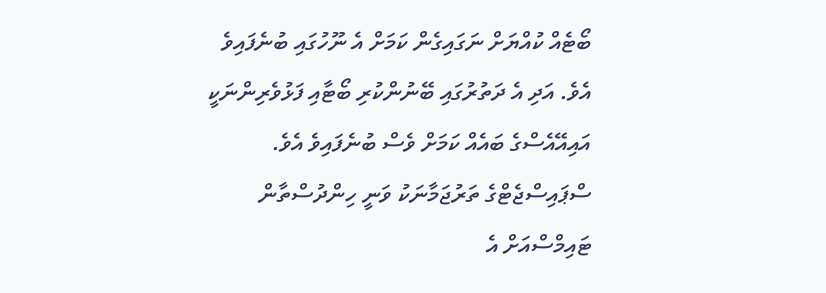ބޯޓެއް ކުއްޔަށް ނަގައިގެން ކަމަށް އެ ނޫހުގައި ބުނެފައިވެ އެވެ. އަދި އެ ދަތުރުގައި ބޭނުންކުރި ބޯޓާއި ފަޅުވެރިންނަކީ އައިއޭއެސްގެ ބައެއް ކަމަށް ވެސް ބުނެފައިވެ އެވެ.
ސްޕައިސްޖެޓްގެ ތަރުޖަމާނަކު ވަނީ ހިންދުސްތާން ޓައިމްސްއަށް އެ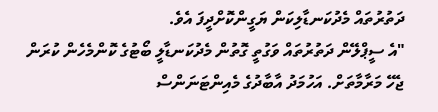ދަތުރުތައް މެދުކަނޑާލިކަން ޔަގީންކޮށްދީފަ އެވެ.
"އެ ސީޕްލޭން ދަތުރުތައް ވަގުތީ ގޮތުން މެދުކަނޑާލީ ބޯޓުގެ ކޮންމެހެން ކުރަން ޖެހޭ މަރާމާތަށް. އަހުމަދު އާބާދުގެ މެއިންޓަނަންސް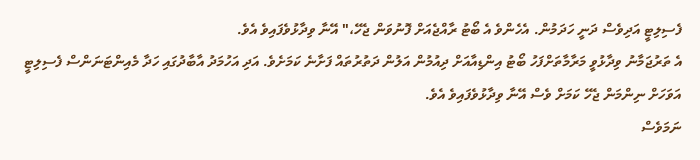ފެސިލިޓީ އަދިވެސް ދަނީ ހަދަމުން. އެހެންވެ އެ ބޯޓު ރާއްޖެއަށް ފޮނުވަން ޖެހޭ،" އޭނާ ވިދާޅުވެފައިވެ އެވެ.
އެ ތަރުޖަމާނު ވިދާޅުވީ މަރާމާތަށްފަހު ބޯޓު އިންޑިއާއަށް ދިއުމުން އަލުން ދަތުރުތައް ފަށާނެ ކަމަށެވެ. އަދި އަހުމަދު އާބާދުގައި ހަދާ މެއިންޓަނަންސް ފެސިލިޓީ އަވަހަށް ނިންމަން ޖެހޭ ކަމަށް ވެސް އޭނާ ވިދާޅުވެފައިވެ އެވެ.
ނަމަވެސް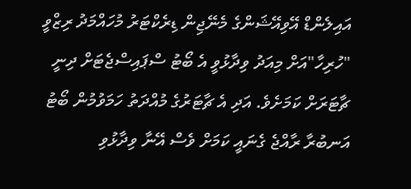އައިލެންޑް އޭވިއޭޝަންގެ މެނޭޖިން ޑިރެކްޓަރު މުހައްމަދު ރިޒްވީ "ހުރިހާ"އަށް މިއަދު ވިދާޅުވީ އެ ބޯޓު ސްޕައިސްޖެޓަށް ދިނީ ޗާޓަރަށް ކަމަށެވެ. އަދި އެ ޗާޓަރުގެ މުއްދަތު ހަމަވުމުން ބޯޓު އަނބުރާ ރާއްޖެ ގެނައީ ކަމަށް ވެސް އޭނާ ވިދާޅުވި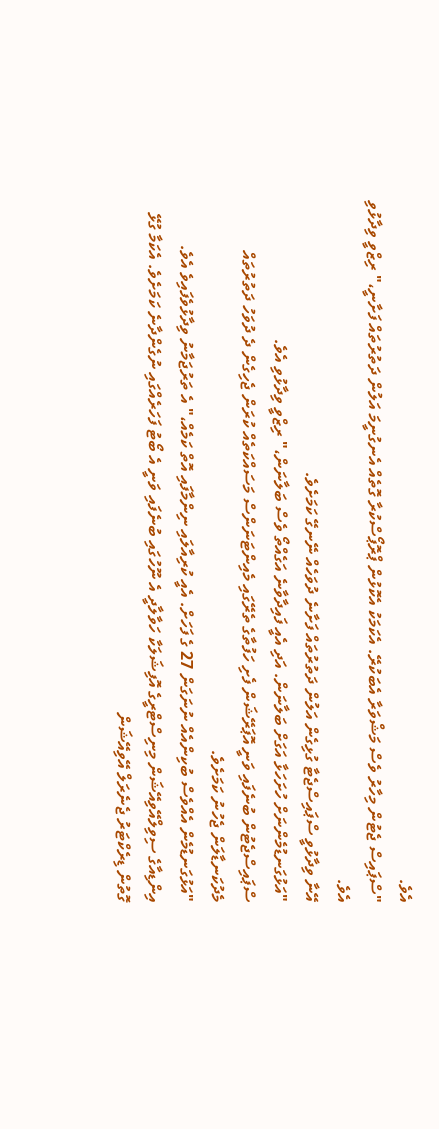އެވެ.
"ސްޕައިސް ޖެޓުން މިހާރު ވެސް މަޝްވަރާ އެބަކުރޭ. އެކަމަކު އެކޮޅުން ޕްރޮޕޯސްކުރާ ގޮތެއް އެނގުނީމަ އަލުން ދަތުރުތައް ފަށާނީ،" ރިޒްވީ ވިދާޅުވި އެވެ.
އޭނާ ވިދާޅުވީ ސްޕައިސްޖެޓާ ގުޅިގެން އަލުން ދަތުރުތައް ފަށާނެ ދުވަހެއް ނޭނގޭ ކަމަށެވެ.
"އަޅުގަނޑުމެންނަށް ހުށަހަޅާ އަގަށް ބަލާނަން. އަދި އެއީ ފައިދާވާނެ އަގެއްތޯ ވެސް ބަލާނަން،" ރިޒްވީ ވިދާޅުވި އެވެ.
ސްޕައިސްޖެޓުން ބުނެފައި ވަނީ އޮޕަރޭޝަން ފެށި ހަފުތާގެ ތެރޭގައި މެއިންޓަނަންސް މަސައްކަތެއް ކުރަން ޖެހިގެން ދެ ދުވަހު ދަތުރުތައް މެދުކަނޑާލަން ޖެހުނު ކަމަށެވެ.
"އަޅުގަނޑުމެން އެއްވެސް ބުކިންއެއް ނުނަގަން 27 ގެ ފަހަށް. އެއީ ކުރިއާލައި ނިންމާފައި އޮތް ކަމެއް،" އެ ތަރުޖަމާނު ވިދާޅުވެފައިވެ އެވެ.
އިންޑިއާގެ ސިވިލްއޭވިއޭޝަން މިނިސްޓްރީގެ އޮފިޝަލަކާ ހަވާލާދީ އެ ނޫހުގައި ބުނެފައި ވަނީ އެ ބޯޓު ފަހަރެއްގައި ނުގެންދާނެ ކަމަށެވެ. އެކަމާ ގުޅޭ ގޮތުން ޑިރެކްޓަރު ޖެނެރަލް އޭވިއޭޝަން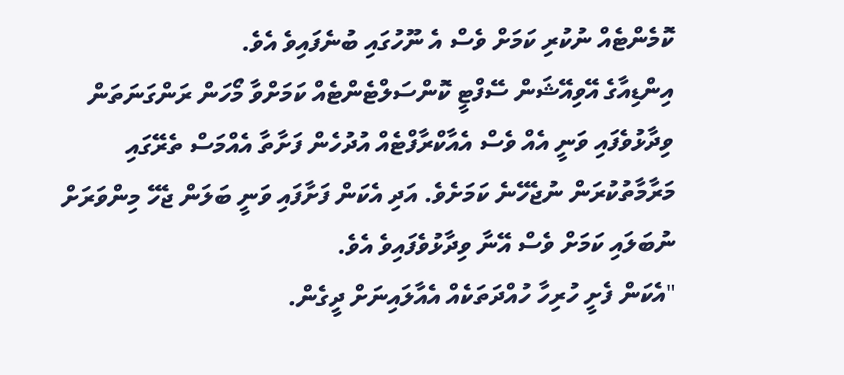ކޮމެންޓެއް ނުކުރި ކަމަށް ވެސް އެ ނޫހުގައި ބުނެފައިވެ އެވެ.
އިންޑިއާގެ އޭވިއޭޝަން ސޭފްޓީ ކޮންސަލްޓެންޓެއް ކަމަށްވާ މޯހަން ރަންގަނަތަން ވިދާޅުވެފައި ވަނީ އެއް ވެސް އެއާކްރާފްޓެއް އުދުހެން ފަށާތާ އެއްމަސް ތެރޭގައި މަރާމާތުކުރަން ނުޖެހޭނެ ކަމަށެވެ. އަދި އެކަން ފަށާފައި ވަނީ ބަލަން ޖެހޭ މިންވަރަށް ނުބަލައި ކަމަށް ވެސް އޭނާ ވިދާޅުވެފައިވެ އެވެ.
"އެކަން ފެށީ ހުރިހާ ހުއްދަތަކެއް އެއާލައިނަށް ދީގެން.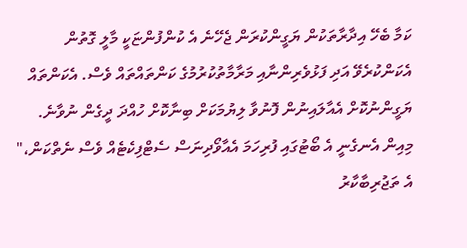ކަމާ ބެހޭ އިދާރާތަކުން ޔަގީންކުރަން ޖެހޭނެ އެ ކުންފުންޏަކީ މާލީ ގޮތުން އެކަންކުރެވޭ އަދި ފަޅުވެރިންނާއި މަރާމާތުކުރުމުގެ ކަންތައްތައް ވެސް. އެކަންތައް ޔަގީންނުކޮށް އެއާލައިނުން ފޮނުވާ ލިޔުމަކަށް ބިނާކޮށް ހުއްދަ ދީގެން ނުވާނެ. މިއިން އެނގެނީ އެ ބޯޓުގައި ފުރިހަމަ އެއާވޯދިނަސް ސެޓްފިކެޓެއް ވެސް ނެތްކަން،" އެ ތަޖުރިބާކާރު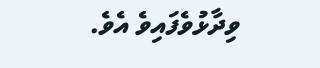ވިދާޅުވެފައިވެ އެވެ.